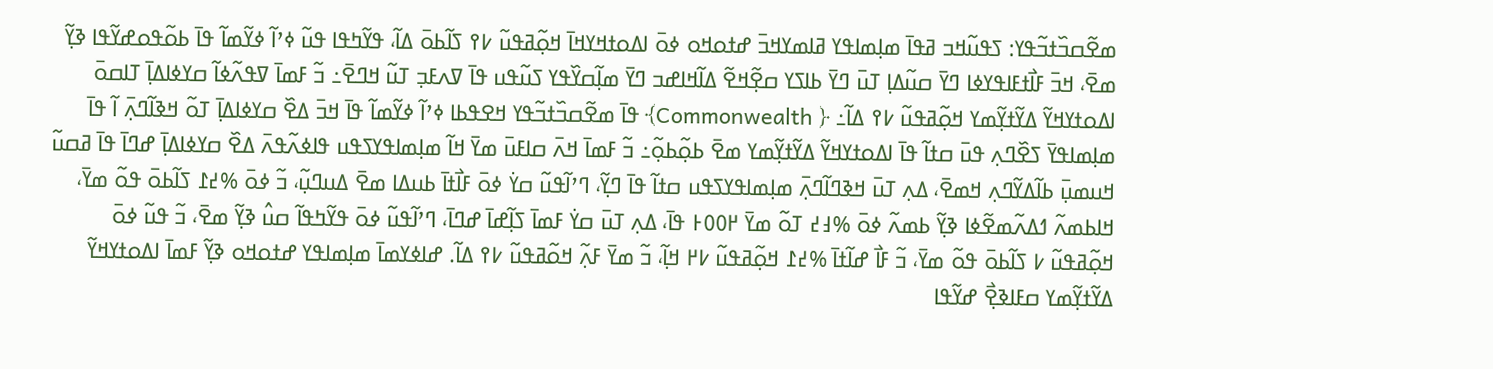ߘߐ߬ߛߏ߰ߙߏ߬ߟߌ: ߖߟߎ߬ߞߏ ߥߟߊ߫ ߘߊ߲ߘߊߟߌ ߥߊߘߌߞߏ߫ ߝߙߋߞߋ ߦߋ߫ ߊߡߋߙߞߌߞߊ߫ ߞߋ߲߬ߥߟߎ߬ ߇߉ ߖߊ߬ߕߋ߫ ߡߊ߬، ߟߌ߬ߤߟߊ ߟߎ߬ ߦߴߊ߬ ߦߌ߬ߘߊ߬ ߟߊ߫ ߕߋ߬ߟߋߝߌ߬ߟߊ ߢߌ߲߬ ߘߐ߫، ߞߏ߫ ߓߊ߯ߙߓߊߟߌߦߊ ߣߌ߫ ߛߎ߬ߡߊ߲ ߠߎ߫ ߣߌ߫ ߕߊߖߌ ߛߐ߲߬ߞߐ߬ ߡߊ߬ߞߊߝߏ ߣߌ߫ ߘߊ߲߬ߛߌ߰ߟߌ ߖߎ߬ߟߎ ߟߊ߫ ߜߍߓߏ߲ ߠߎ߬ ߞߣߐ߫߸ ߏ߬ ߓߘߊ߫ ߜߟߍ߬ߦߊ߬ ߛߌߦߊߡߊ߲߫ ߠߊߛߋ߫ ߊߡߋߙߌߞߌ߬ ߡߌ߬ߙߌ߲߬ߘߌ ߞߋ߲߬ߥߟߎ߬ ߇߉ ߡߊ߬߸ ﴿ Commonwealth﴾ ߟߊ߫ ߘߐ߬ߛߏ߰ߙߏ߬ߟߌ ߞߐߟߕߊ ߦߴߊ߬ ߦߌ߬ߘߊ߬ ߟߊ߫ ߞߏ߫ ߡߐ߰ ߛߌߦߊߡߊ߲߫ ߠߋ߬ ߞߢߊ߬ߣߍ߲߫ ߊ߬ ߟߊ߫ ߘߊ߲ߘߊߟߌ߫ ߖߐ߰ߣߍ߲ ߟߎ߫ ߛߙߊ߬ ߟߊ߫ ߊߡߋߙߌߞߌ߬ ߡߌ߬ߙߌ߲߬ߘߌ ߘߐ߫ ߕߋ߲߬ߕߋ߲߬߸ ߏ߬ ߓߘߊ߫ ߞߍ߫ ߛߊߓߎ߫ ߘߌ߫ ߞߊ߬ ߘߊ߲ߘߊߟߌߖߟߎ ߟߊߦߍ߬ߟߍ߫ ߡߐ߰ ߛߌߦߊߡߊ߲߫ ߝߣߊ߫ ߟߊ߫ ߥߛߎ߬ ߞߎߘߎ߲߫ ߕߊ߬ߡߌ߬ߣߍ߲ ߞߘߐ߫، ߡߍ߲ ߠߎ߫ ߞߢߣߊ߬ߣߍ߲߫ ߘߊ߲ߘߊߟߌߖߟߎ ߛߙߊ߬ ߟߊ߫ ߣߌ߲߬، ߣߴߊ߬ߟߎ߬ ߛߌ߭ ߦߋ߫ ߓߊ߯ߙߊ߫ ߕߎߡߊ ߘߐ߫ ߡߎߣߎ߲߬، ߏ߬ ߦߋ߫ %߄߁ ߖߊ߬ߕߋ߫ ߟߋ߬ ߘߌ߫، ߞߊߕߘߍ߬ ߗߡߍ߬ߘߐ߬ߦߊ ߢߌ߲߬ ߕߘߍ߬ ߦߋ߫ %߃߄ ߠߋ߬ ߘߌ߫ ߂߀߀߅ ߟߊ߫، ߡߍ߲ ߠߎ߫ ߛߌ߭ ߓߘߊ߫ ߖߊ߲߬ߝߊ߫ ߝߣߊ߫، ߣߴߊ߬ߟߎ߬ ߦߋ߫ ߟߌ߬ߤߟߊ߬ ߛߎ߮ ߢߌ߲߬ ߘߐ߫، ߏ߬ ߟߎ߬ ߦߋ߫ ߞߋ߲߬ߥߟߎ߬ ߇ ߖߊ߬ߕߋ߫ ߟߋ߬ ߘߌ߫، ߏ߬ ߓߊ߯ ߝߊ߬ߙߊ߫ %߄߁ ߞߋ߲߬ߥߟߎ߬ ߇߂ ߞߊ߲߬، ߏ߬ ߘߌ߫ ߓߍ߲߬ ߞߋ߬ߥߟߎ߬ ߇߉ ߡߊ߬. ߝߊߦߌߘߊ߫ ߘߊ߲ߘߊߟߌ ߝߙߋߞߋ ߢߌ߲߬ ߓߘߊ߫ ߊߡߋߙߌߞߌ߬ ߡߌ߬ߙߌ߲߬ߘߌ ߛߓߊߢߐ߲߯ ߝߌ߬ߟߊ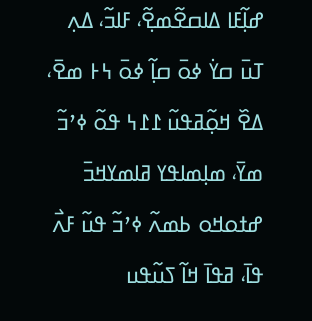ߝߊ߲߬ߓߊ ߡߊߛߐ߬ߘߐ߲߬، ߓߊߏ߬، ߡߍ߲ ߠߎ߫ ߛߌ߭ ߦߋ߫ ߛߊ߲߬ ߦߋ߫ ߆߅ ߘߐ߫، ߡߐ߰ ߞߋ߲߬ߥߟߎ߬ ߁߁߆ ߟߋ߬ ߦߴߏ߬ ߘߌ߫، ߘߊ߲ߘߊߟߌ ߥߊߘߌߞߏ߫ ߝߙߋߞߋ ߕߘߍ߬ ߦߴߏ߬ ߟߎ߬ ߓߍ߯ ߟߊ߫، ߥߟߊ߫ ߞߊ߬ ߖߎ߬ߟߎ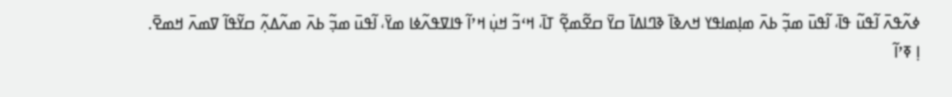ߦߍ߬ߟߍ߫ ߊ߬ߟߎ߬ ߟߊ߫، ߊ߬ߟߎ߫ ߘߏ߲߬ ߕߍ߫ ߘߊ߲ߘߊߟߌ ߞߍߢߊ߫ ߢߣߊߡߊ߫ ߛߌ߫ ߛߐ߬ߘߐ߲߬ ߠߊ߫، ߞߵߏ߬ ߞߎ߲߭ ߞߴߊ߬ ߟߊߜߟߍ߬ߦߊ ߘߌ߫، ߊ߬ߟߎ߫ ߘߏ߲߬ ߕߍ߫ ߘߍ߬ߡߍ߲߬ ߛߌ߬ߟߊ߬ ߜߘߍ߫ ߞߘߐ߫.
ߊ߲ ߧߴߊ߬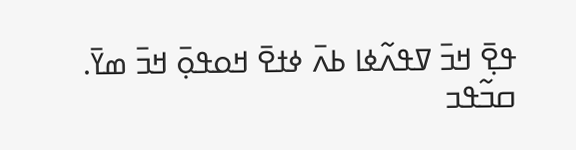ߟߐ߲߫ ߞߏ߫ ߜߟߍ߬ߦߊ ߕߍ߫ ߦߙߐ߫ ߞߋߟߋ߲߫ ߞߏ߫ ߘߌ߫.
ߛߏ߬ߟߏ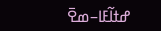ߝߙߊ߬ߓߊ–ߘߐ߫